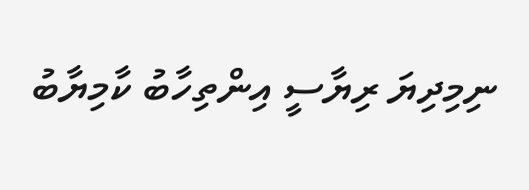ނިމިދިޔަ ރިޔާސީ އިންތިހާބު ކާމިޔާބު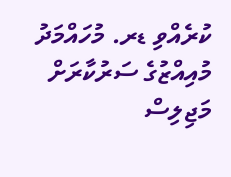ކުރެއްވި ޑރ. މުހައްމަދު މުއިއްޒުގެ ސަރުކާރަށް މަޖިލިސް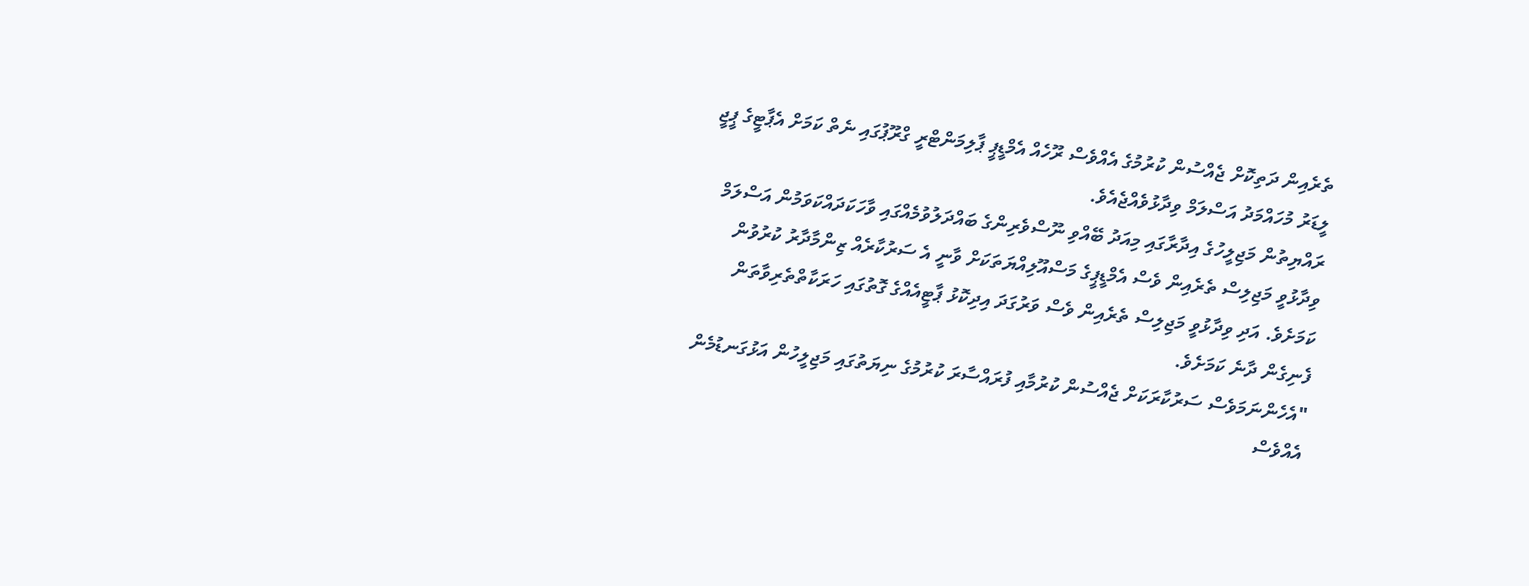ތެރެއިން ދަތިކޮށް ޖެއްސުން ކުރުމުގެ އެއްވެސް ރޫހެއް އެމްޑީޕީ ޕާލިމަންޓްރީ ގްރޫޕުގައި ނެތް ކަމަށް އެޕާޓީގެ ޕީޖީ ލީޑަރު މުހައްމަދު އަސްލަމް ވިދާޅުވެއްޖެއެވެ.
ރައްޔިތުން މަޖިލީހުގެ އިދާރާގައި މިއަދު ބޭއްވި ނޫސްވެރިންގެ ބައްދަލުވުމެއްގައި ވާހަކަދައްކަވަމުން އަސްލަމް ވިދާޅުވީ މަޖިލިސް ތެރެއިން ވެސް އެމްޑީޕީގެ މަސްއޫލިއްޔަތަކަށް ވާނީ އެ ސަރުކާރެއް ޒިންމާދާރު ކުރުވުން ކަމަށެވެ. އަދި ވިދާޅުވީ މަޖިލިސް ތެރެއިން ވެސް ވަރުގަދަ އިދިކޮޅު ޕާޓީއެއްގެ ގޮތުގައި ހަރަކާތްތެރިވާތަން ފެނިގެން ދާނެ ކަމަށެވެ.
"އެހެންނަމަވެސް ސަރުކާރަކަށް ޖެއްސުން ކުރުމާއި ފުރައްސާރަ ކުރުމުގެ ނިޔަތުގައި މަޖިލީހުން އަޅުގަނޑުމެން އެއްވެސް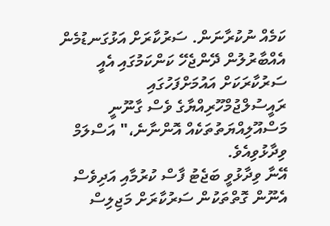ކަމެއް ނުކުރާނަން. ސަރުކާރަށް އަޅުގަނޑުމެން އެއްބާރުލުން ދޭންޖެހޭ ކަންކަމުގައި އެއީ ސަރުކާރަކަށް އައުމަށްފަހުގައި ރައީސުލްޖުމްހޫރިއްޔާގެ ވެސް ގާނޫނީ މަސްއޫލިއްޔަތުތަކެއް އޮންނާނެ،" އަސްލަމް ވިދާޅުވިއެވެ.
އޭނާ ވިދާޅުވީ ބަޖެޓު ފާސް ކުރުމާއި އަދިވެސް އެނޫން ގޮތްތަކުން ސަރުކާރަށް މަޖިލިސް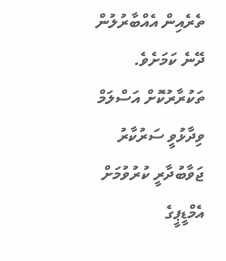ތެރެއިން އެއްބާރުލުން ދޭނެ ކަމަށެވެ. ތަކުރާރުކޮށް އަސްލަމް ވިދާޅުވީ ސަރުކާރު ޖަވާބުދާރީ ކުރުވުމަށް އެމްޑީޕީގެ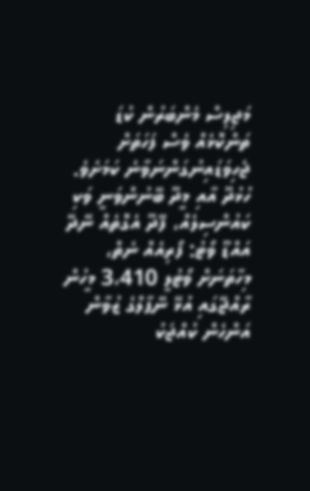މަޖިލިސް މެންބަރުން ކުޑަ ތަންކޮޅެއް ވެސް ފަހަތަށް ޖެހިވަޑައިނުގަންނަވާނެ ކަމަށެވެ.
ހުޅުދޫ އާއި މީދޫ ބޭނުންވަނީ ވަކި ކައުންސިލެއް، ފޭދޫ އެގޮތެއް ނޭދޭ
އައްޑޫ ވޯޓު: ފޯރިއެއް ނެތް، މިހާތަނަށް ވޯޓުލީ 3،410 މީހުން
ރާއްޖޭގައި އުޅޭ ނޭޕާލްގެ ޒުވާން އަންހެން ކުއްޖަކު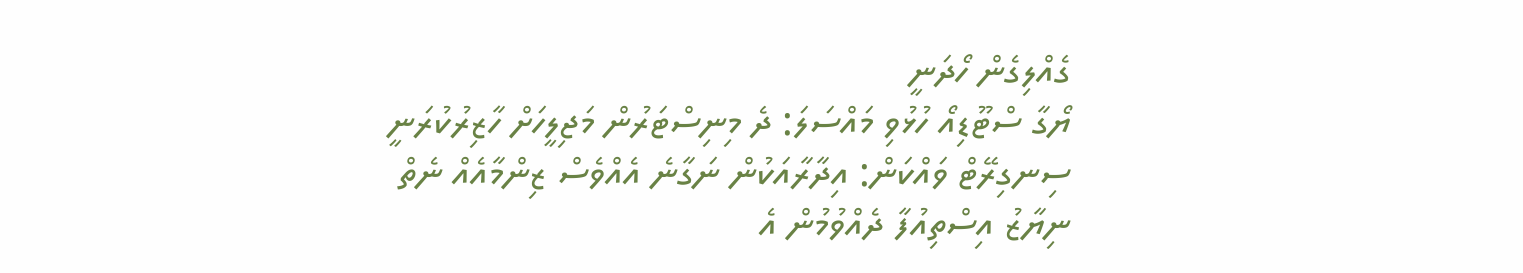ގެއްލިގެން ހޯދަނީ
ޔޯގާ ސްޓޫޑިއޯ ހުޅުވި މައްސަލަ: ދެ މިނިސްޓަރުން މަޖިލީހަށް ހާޒިރުކުރަނީ
ސިނގިރޭޓް ވައްކަން: އިދާރާއަކުން ނަގާނެ އެއްވެސް ޒިންމާއެއް ނެތް
ނިޔާޒު އިސްތިއުފާ ދެއްވުމުން އެ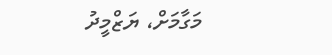މަގާމަށް، ޔަޒްމީދު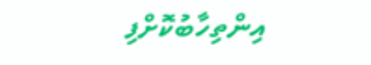އިންތިހާބުކޮށްފި